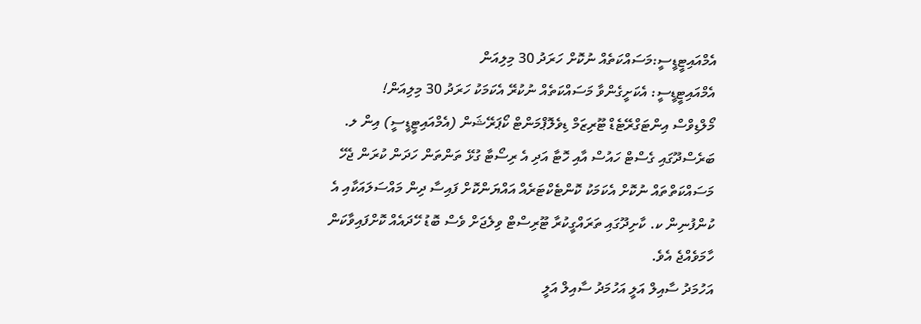އެމްއައިޓީޑީސީ:މަސައްކަތެއް ނުކޮށް ހަރަދު 30 މިލިއަން
އެމްއައިޓީޑީސީ: އެކަށީގެންވާ މަސައްކަތެއް ނުކުރޭ އެކަމަކު ހަރަދު 30 މިލިއަން!
މޯލްޑިވްސް އިންޓަގްރޭޓެޑް ޓޫރިޒަމް ޑިވެލޮޕްމަންޓް ކޯޕަރޭޝަން (އެމްއައިޓީޑީސީ) އިން ލ. ބަރެސްދޫގައި ގެސްޓް ހައުސް އާއި ހޮޓާ އަދި އެ ރިސޯޓާ ގުޅޭ ތަންތަން ހަދަން ކުރަން ޖެހޭ މަސައްކަތްތައް ނުކޮށް އެކަމަކު ކޮންޓެކްޓަރެއް އައްޔަންކޮށް ފައިސާ ދިން މައްސަލައަކާއި އެ ކުންފުނިން ކ. ކާށިދޫގައި ތަރައްގީކުރާ ޓޫރިސްޓް ވިލެޖަށް ވެސް ބޮޑު ހޭދައެއް ކޮށްފައިވާކަން ހާމަވެއްޖެ އެވެ.
އަހުމަދު ސާއިލް އަލީ އަހުމަދު ސާއިލް އަލީ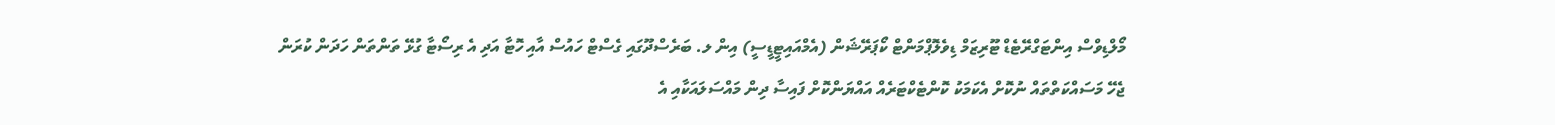މޯލްޑިވްސް އިންޓަގްރޭޓެޑް ޓޫރިޒަމް ޑިވެލޮޕްމަންޓް ކޯޕަރޭޝަން (އެމްއައިޓީޑީސީ) އިން ލ. ބަރެސްދޫގައި ގެސްޓް ހައުސް އާއި ހޮޓާ އަދި އެ ރިސޯޓާ ގުޅޭ ތަންތަން ހަދަން ކުރަން ޖެހޭ މަސައްކަތްތައް ނުކޮށް އެކަމަކު ކޮންޓެކްޓަރެއް އައްޔަންކޮށް ފައިސާ ދިން މައްސަލައަކާއި އެ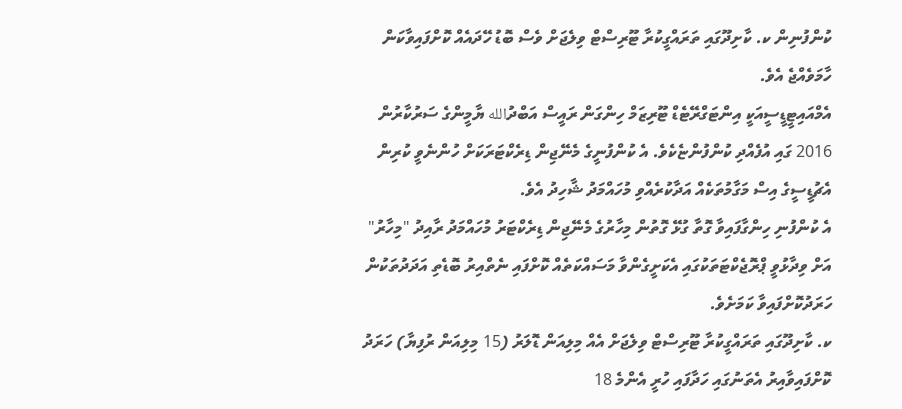ކުންފުނިން ކ. ކާށިދޫގައި ތަރައްގީކުރާ ޓޫރިސްޓް ވިލެޖަށް ވެސް ބޮޑު ހޭދައެއް ކޮށްފައިވާކަން ހާމަވެއްޖެ އެވެ.
އެމްއައިޓީޑީސީއަކީ އިންޓަގްރޭޓެޑް ޓޫރިޒަމް ހިންގަން ރައީސް އަބްދުالله ޔާމީންގެ ސަރުކާރުން 2016 ގައި އުފެއްދި ކުންފުންޏެކެވެ. އެ ކުންފުނީގެ މެނޭޖިން ޑިރެކްޓަރަކަށް ހުންނެވީ ކުރިން އެޗުޑީސީގެ އިސް މަގާމުތަކެއް އަދާކުރެއްވި މުހައްމަދު ޝާހިދު އެވެ.
އެ ކުންފުނި ހިންގާފައިވާ ގޮތާ ގުޅޭ ގޮތުން މިހާރުގެ މެނޭޖިން ޑިރެކްޓަރު މުހައްމަދު ރާއިދު "މިހާރު" އަށް ވިދާޅުވީ ޕްރޮޖެކްޓަތަކުގައި އެކަށީގެންވާ މަސައްކަތެއް ކޮށްފައި ނެތްއިރު ބޮޑެތި އަދަދުތަކުން ހަރަދުކޮށްފައިވާ ކަމަށެވެ.
ކ. ކާށިދޫގައި ތަރައްގީކުރާ ޓޫރިސްޓް ވިލެޖަށް އެއް މިލިއަން ޑޮލަރު (15 މިލިއަން ރުފިޔާ) ހަރަދު ކޮށްފައިވާއިރު އެތަނުގައި ހަދާފައި ހުރީ އެންމެ 18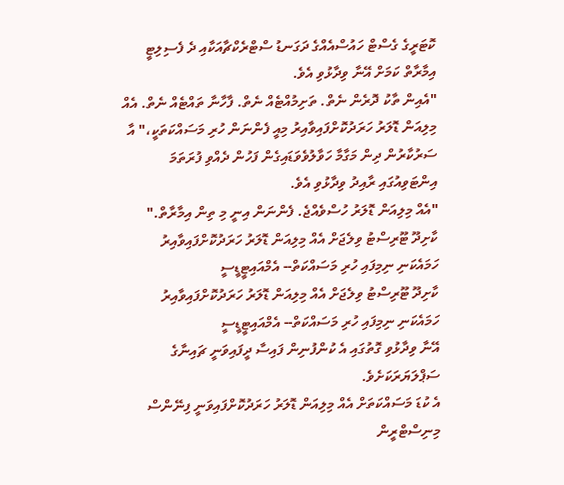ކޮޓަރީގެ ގެސްޓް ހައުސްއެއްގެ ދަގަނޑު ސްޓްރެކްޗާއަކާއި ދެ ފެސިލިޓީ އިމާރާތް ކަމަށް އޭނާ ވިދާޅުވި އެވެ.
"އެއިން ތާކު ދޮރެން ނެތް. ތަށިމުއްޓެއް ނެތް. ފާހާނާ ތައްޓެއް ނެތް. އެއް މިލިއަން ޑޮލަރު ހަރަދުކޮށްފައިވާއިރު މިއީ ފެންނަން ހުރި މަސައްކަތަކީ،" އާ ސަރުކާރުން ދިން މަގާމާ ހަވާލުވެވަޑައިގެން ފަހުން ދެއްވި ފުރަތަމަ އިންޓަވިއުގައި ރާއިދު ވިދާޅުވި އެވެ.
"އެއް މިލިއަން ޑޮލަރު ހުސްވެއްޖެ. ފެންނަން އިނީ މި ތިން އިމާރާތް."
ކާށިދޫ ޓޫރިސްޓު ވިލެޖަށް އެއް މިލިއަން ޑޮލަރު ހަރަދުކޮށްފައިވާއިރު ހަމައެކަނި ނިމިފައި ހުރި މަސައްކަތް-- އެމްއައިޓީޑީސީ
ކާށިދޫ ޓޫރިސްޓު ވިލެޖަށް އެއް މިލިއަން ޑޮލަރު ހަރަދުކޮށްފައިވާއިރު ހަމައެކަނި ނިމިފައި ހުރި މަސައްކަތް-- އެމްއައިޓީޑީސީ
އޭނާ ވިދާޅުވި ގޮތުގައި އެ ކުންފުނިން ފައިސާ ދީފައިވަނީ ޗައިނާގެ ސަޕްލަޔަރަކަށެވެ.
އެ ކުޑަ މަސައްކަތަށް އެއް މިލިއަން ޑޮލަރު ހަރަދުކޮށްފައިވަނީ ފިނޭންސް މިނިސްޓްރީން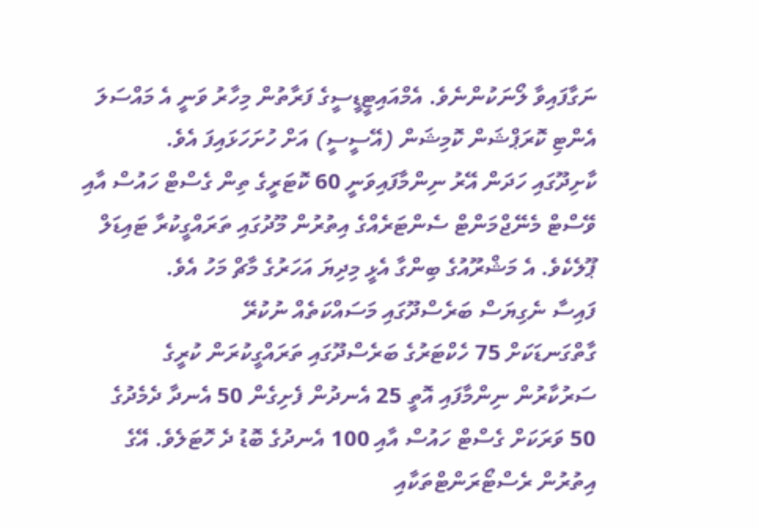ނަގާފައިވާ ލޯނަކުންނެވެ. އެމްއައިޓީޑީސީގެ ފަރާތުން މިހާރު ވަނީ އެ މައްސަލަ އެންޓި ކޮރަޕްޝަން ކޮމިޝަން (އޭސީސީ) އަށް ހުށަހަޅައިފަ އެވެ.
ކާށިދޫގައި ހަދަން އޭރު ނިންމާފައިވަނީ 60 ކޮޓަރީގެ ތިން ގެސްޓް ހައުސް އާއި ވޭސްޓް މެނޭޖްމަންޓް ސެންޓަރެއްގެ އިތުރުން މޫދުގައި ތަރައްގީކުރާ ޓައިޑަލް ޕޫލެކެވެ. އެ މަޝްރޫއުގެ ބިންގާ އެޅީ މިދިޔަ އަހަރުގެ މާޗް މަހު އެވެ.
ފައިސާ ނެގިޔަސް ބަރެސްދޫގައި މަސައްކަތެއް ނުކުރޭ
ގާތްގަނޑަކަށް 75 ހެކްޓަރުގެ ބަރެސްދޫގައި ތަރައްގީކުރަން ކުރީގެ ސަރުކާރުން ނިންމާފައި އޮތީ 25 އެނދުން ފެށިގެން 50 އެނދާ ދެމެދުގެ 50 ވަރަކަށް ގެސްޓް ހައުސް އާއި 100 އެނދުގެ ބޮޑު ދެ ހޮޓަލެވެ. އޭގެ އިތުރުން ރެސްޓޯރަންޓްތަކާއި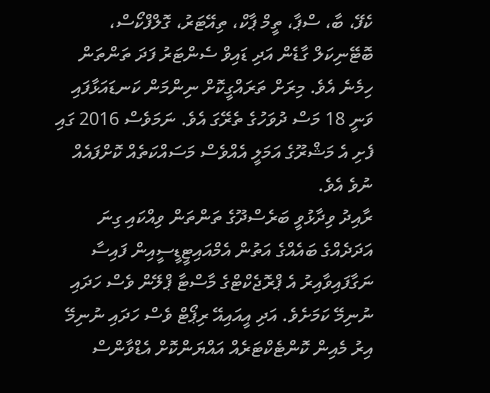ކެފޭ، ބާ، ސްޕާ، ތީމް ޕާކް، ތިއޭޓަރު، ގޮލްފްކޯސް، ބޮޓޭނިކަލް ގާޑެން އަދި ޑައިވް ސެންޓަރު ފަދަ ތަންތަން ހިމެނެ އެވެ. މިރަށް ތަރައްގީކޮށް ނިންމަން ކަނޑައަޅާފައި ވަނީ 18 މަސް ދުވަހުގެ ތެރޭގަ އެވެ. ނަމަވެސް 2016 ގައި ފެށި އެ މަޝްރޫގެ އަމަލީ އެއްވެސް މަސައްކަތެއް ކޮށްފައެއް ނުވެ އެވެ.
ރާއިދު ވިދާޅުވީ ބަރެސްދޫގެ ތަންތަން ވިއްކައި ގިނަ އަދަދެއްގެ ބައެއްގެ އަތުން އެމްއައިޓީޑީސީއިން ފައިސާ ނަގާފައިވާއިރު އެ ޕްރޮޖެކްޓްގެ މާސްޓާ ޕްލޭން ވެސް ހަދައި ނުނިމޭ ކަމަށެވެ. އަދި އީއައިއޭ ރިޕޯޓް ވެސް ހަދައި ނުނިމޭ އިރު މެއިން ކޮންޓެކްޓަރެއް އައްޔަންކޮށް އެޑްވާންސް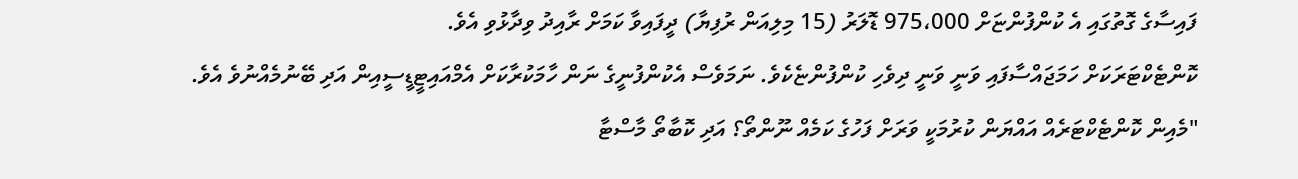ފައިސާގެ ގޮތުގައި އެ ކުންފުންޏަށް 975،000 ޑޮލަރު (15 މިލިއަން ރުފިޔާ) ދީފައިވާ ކަމަށް ރާއިދު ވިދާޅުވި އެވެ.
ކޮންޓެކްޓަރަކަށް ހަމަޖައްސާފައި ވަނީ ވަނީ ދިވެހި ކުންފުންޏެކެވެ. ނަމަވެސް އެކުންފުނީގެ ނަން ހާމަކުރާކަށް އެމްއައިޓީޑީސީއިން އަދި ބޭނުމެއްނުވެ އެވެ.
"މެއިން ކޮންޓެކްޓަރެއް އައްޔަން ކުރުމަކީ ވަރަށް ފަހުގެ ކަމެއް ނޫންތޯ؟ އަދި ކޮބާތޯ މާސްޓާ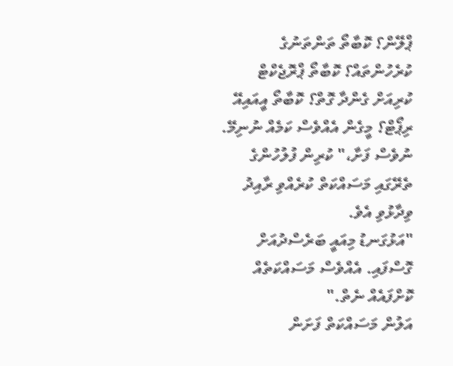ޕްލޭން؟ ކޮބާތޯ ތަންތަނުގެ ކުރެހުންތައް؟ ކޮބާތޯ ޕްރޮޖެކްޓް ކުރިއަށް ގެންދާ ގޮތް؟ ކޮބާތޯ އީއައިއޭ ރިޕޯޓް؟ މީގެން އެއްވެސް ކަމެއް ނުނިމޭ. ނުވެސް ފަށާ،" ކުރިން ފުލުހުންގެ ތެރޭގައި މަސައްކަތް ކުރެއްވި ރާއިދު ވިދާޅުވި އެވެ.
"އަޅުގަނޑު މިއައީ ބަރެސްދުއަށް ގޮސްފައި. އެއްވެސް މަސައްކަތެއް ކޮށްފައެއް ނެތް."
އަލުން މަސައްކަތް ފަށަން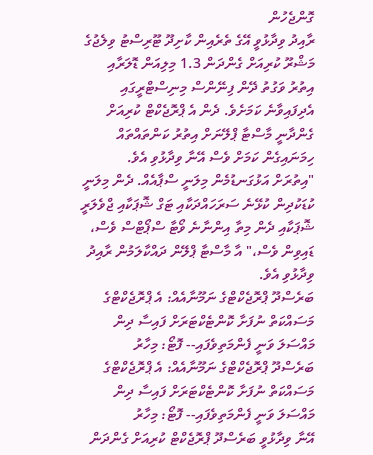ގޮންޖެހުން
ރާއިދު ވިދާޅުވީ އޭގެ ތެރެއިން ކާށިދޫ ޓޫރިސްޓު ވިލެޖުގެ މަޝްރޫ ކުރިއަށް ގެންދަން 1.3 މިލިއަން ޑޮލަރާއި އިތުރު ވަގުތު ދޭން ފިނޭންސް މިނިސްޓްރީގައި އެދިފައިވާނެ ކަމަށެވެ. ދެން އެ ޕްރޮޖެކްޓް ކުރިއަށް ގެންދާނީ މާސްޓާ ޕްލޭނަށް އިތުރު ކަންތައްތައް ހިމަނައިގެން ކަމަށް ވެސް އޭނާ ވިދާޅުވި އެވެ.
"އިތުރަށް އަޅުގަނޑުމެން މިލަނީ ސްޕާއެއް. ދެން މިލަނީ ކުޑަކުދިން ކުޅޭނެ ސަރަހައްދަކާއި ޓަގް ޝޮޕަކާއި ޖްވެލަރީ ޝޮޕަކާއި ދެން މިތާ އިންނާނެ ވޯޓާ ސްޕޯޓްސް ވެސް، ޑައިވިން ވެސް،" އާ މާސްޓާ ޕްލޭން ދައްކާލަމުން ރާއިދު ވިދާޅުވި އެވެ.
ބަރެސްދޫ ޕްރޮޖެކްޓްގެ ނަމޫނާއެއް: އެ ޕްރޮޖެކްޓްގެ މަސައްކަތް ނުފަށާ ކޮންޓެކްޓަރަށް ފައިސާ ދިން މައްސަލަ ވަނީ ފެންމަތިވެފައި-- ފޮޓޯ: މިހާރު
ބަރެސްދޫ ޕްރޮޖެކްޓްގެ ނަމޫނާއެއް: އެ ޕްރޮޖެކްޓްގެ މަސައްކަތް ނުފަށާ ކޮންޓެކްޓަރަށް ފައިސާ ދިން މައްސަލަ ވަނީ ފެންމަތިވެފައި-- ފޮޓޯ: މިހާރު
އޭނާ ވިދާޅުވީ ބަރެސްދޫ ޕްރޮޖެކްޓް ކުރިއަށް ގެންދަން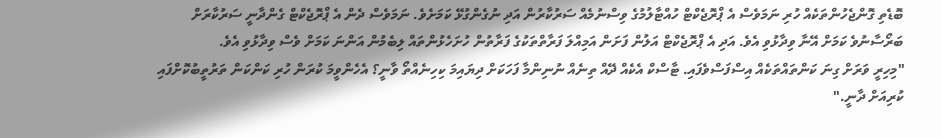ބޮޑެތި ގޮންޖެހުންތަކެއް ހުރި ނަމަވެސް އެ ޕްރޮޖެކްޓް ހުއްޓާލުމުގެ ވިސްނުމެއް ސަރުކާރުން އަދި ނުގެންގުޅޭ ކަމަށެވެ. ނަމަވެސް ދެން އެ ޕްރޮޖެކްޓް ގެންދާނީ ސަރުކާރަށް ބަރޯސާނުވެ ކަމަށް އޭނާ ވިދާޅުވި އެވެ. އަދި އެ ޕްރޮޖެކްޓް އަލުން ފަށަން އަމިއްލަ ފަރާތްތަކުގެ ފަރާތުން ހުށަހެޅުންތައް ލިބެމުން އަންނަ ކަމަށް ވެސް ވިދާޅުވި އެވެ.
"މިހިރީ ވަރަށް ގިނަ ކަންތައްތަކެއް އިސްފަސްވެފައި. ޓާސްކް އެކެއް ދޭއް ތިނެއް ނުނިންމާ ފަހަކަށް ދިޔައިމަ ކިހިނެއްތޯ ވާނީ؟ އެހެންވީމަ ކުރަން ހުރި ކަންކަން ތަރުތީބުކޮށްފައި ކުރިއަށް ދާނީ."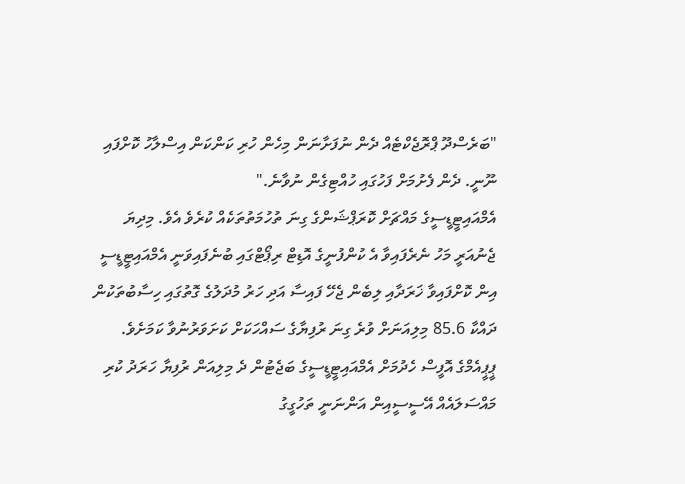"ބަރެސްދޫ ޕްރޮޖެކްޓެއް ދެން ނުފަށާނަން މިހެން ހުރި ކަންކަން އިސްލާހު ކޮށްފައި ނޫނީ. ދެން ފެށުމަށް ފަހުގައި ހުއްޓިގެން ނުވާނެ."
އެމްއައިޓީޑީސީގެ މައްޗަށް ކޮރަޕްޝަންގެ ގިނަ ތުހުމަތުތަކެއް ކުރެވެ އެވެ. މިދިޔަ ޖެނުއަރީ މަހު ނެރެފައިވާ އެ ކުންފުނީގެ އޮޑިޓް ރިޕޯޓްގައި ބުނެފައިވަނީ އެމްއައިޓީޑީސީ އިން ކޮށްފައިވާ ޚަރަދާއި ލިބެން ޖެހޭ ފައިސާ އަދި ހަރު މުދަލުގެ ގޮތުގައި ހިސާބުތަކުން ދައްކާ 85.6 މިލިއަނަށް ވުރެ ގިނަ ރުފިޔާގެ ސައްހަކަށް ކަށަވަރުނުވާ ކަމަށެވެ.
ޕީޕީއެމްގެ އޮފީސް ހެދުމަށް އެމްއައިޓީޑީސީގެ ބަޖެޓުން ދެ މިލިއަން ރުފިޔާ ހަރަދު ކުރި މައްސަލައެއް އޭސީސީއިން އަންނަނީ ތަހުގީގު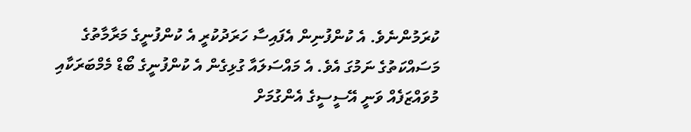ކުރަމުންނެވެ. އެ ކުންފުނިން އެފައިސާ ހަރަދުކުރީ އެ ކުންފުނީގެ މަރާމާތުގެ މަސައްކަތުގެ ނަމުގަ އެވެ. އެ މައްސަލައާ ގުޅިގެން އެ ކުންފުނީގެ ބޯޑް މެމްބަރަކާއި މުވައްޒަފެއް ވަނީ އޭސީސީގެ އެންގުމަށް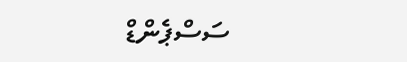ސަސްޕެންޑް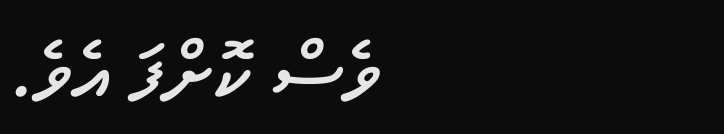ވެސް ކޮށްފަ އެވެ.